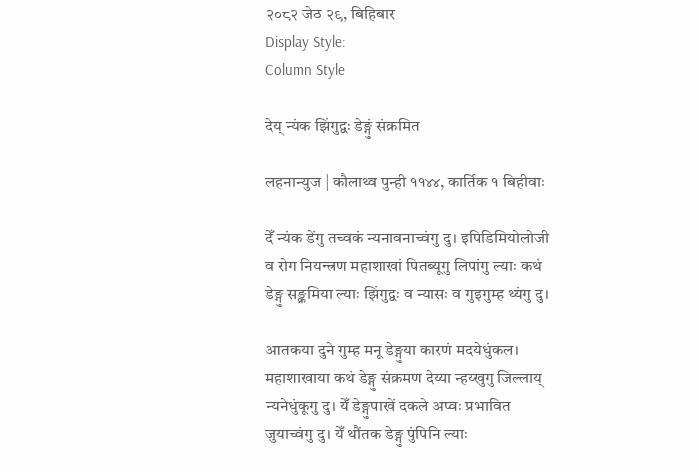२०८२ जेठ २९, बिहिबार
Display Style:
Column Style

देय् न्यंक झिंगुद्वः डेङ्गुं संक्रमित

लहनान्युज | कौलाथ्व पुन्ही ११४४, कार्तिक १ बिहीवाः

देँ न्यंक डेंगु तच्वकं न्यनावनाच्वंगु दु। इपिडिमियोलोजी व रोग नियन्त्रण महाशाखां पितब्यूगु लिपांगु ल्याः कथं डेङ्गु सङ्क्रमिया ल्याः झिंगुद्वः व न्यासः व गुइगुम्ह थ्यंगु दु।

आतकया दुने गुम्ह मनू डेङ्गुया कारणं मदयेधुंकल। महाशाखाया कथं डेङ्गु संक्रमण देय्या न्हय्खुगु जिल्लाय् न्यनेधुंकूगु दु। येँ डेङ्गुपाखें दकले अप्वः प्रभावित जुयाच्वंगु दु। येँ थौंतक डेङ्गु पुंपिनि ल्याः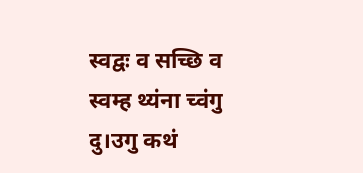स्वद्वः व सच्छि व स्वम्ह थ्यंना च्वंगु दु।उगु कथं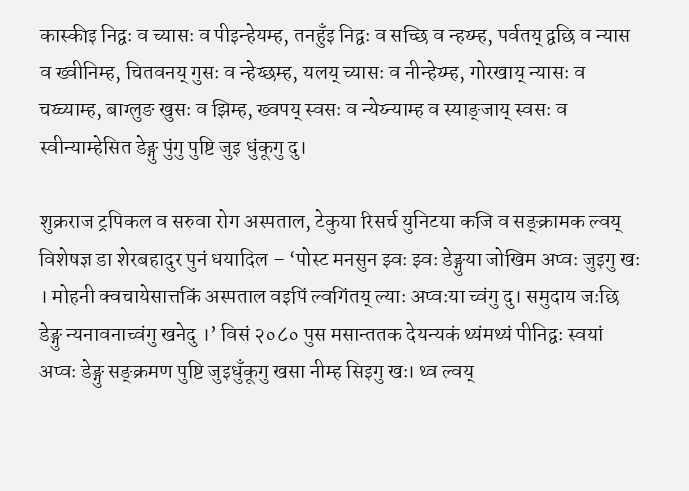कास्कीइ निद्वः व च्यासः व पीइन्हेयम्ह, तनहुँइ निद्वः व सच्छि व न्हय्म्ह, पर्वतय् द्वछि व न्यास व ख्वीनिम्ह, चितवनय् गुसः व न्हेय्छम्ह, यलय् च्यासः व नीन्हेय्म्ह, गोरखाय् न्यासः व चय्च्याम्ह, बाग्लुङ खुसः व झिम्ह, ख्वपय् स्वसः व न्येय्न्याम्ह व स्याङ्जाय् स्वसः व स्वीन्याम्हेसित डेङ्गु पुंगु पुष्टि जुइ धुंकूगु दु।

शुक्रराज ट्रपिकल व सरुवा रोग अस्पताल, टेकुया रिसर्च युनिटया कजि व सङ्क्रामक ल्वय् विशेषज्ञ डा शेरबहादुर पुनं धयादिल – ‘पोस्ट मनसुन झ्वः झ्वः डेङ्गुया जोखिम अप्वः जुइगु खः । मोहनी क्वचायेसात्तकिं अस्पताल वइपिं ल्वगिंतय् ल्याः अप्वःया च्वंगु दु। समुदाय जःछि डेङ्गु न्यनावनाच्वंगु खनेदु ।’ विसं २०८० पुस मसान्ततक देयन्यकं थ्यंमथ्यं पीनिद्वः स्वयां अप्वः डेङ्गु सङ्क्रमण पुष्टि जुइधुँकूगु खसा नीम्ह सिइगु खः। थ्व ल्वय्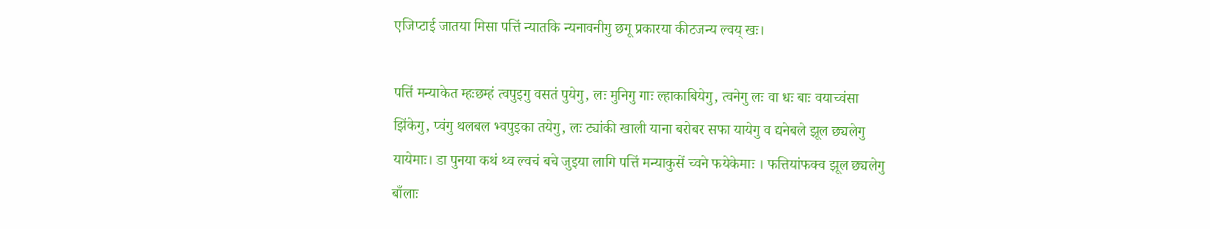एजिप्टाई जातया मिसा पत्तिं न्यातकि न्यनावनीगु छगू प्रकारया कीटजन्य ल्वय् खः।

पत्तिं मन्याकेत म्हःछम्हं त्वपुइगु वसतं पुयेगु, लः मुनिगु गाः ल्हाकाबियेगु, त्वनेगु लः वा धः बाः वयाच्वंसा झिंकेगु, प्वंगु थलबल भ्वपुइका तयेगु, लः ट्यांकी खाली याना बरोबर सफा यायेगु व द्यनेबले झूल छ्यलेगु यायेमाः। डा पुनया कथं थ्व ल्वचं बचे जुइया लागि पत्तिं मन्याकुसें च्वने फयेकेमाः । फत्तियांफक्व झूल छ्यलेगु बाँलाः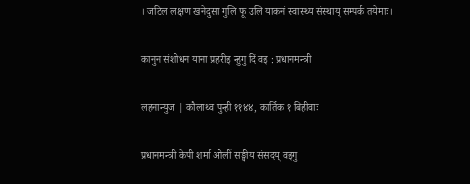। जटिल लक्षण खनेदुसा गुलि फू उलि याकनं स्वास्थ्य संस्थाय् सम्पर्क तयेमाः।

कानुन संशोधन याना प्रहरीइ न्हुगु दिं वइ : प्रधानमन्त्री

लहनान्युज | कौलाथ्व पुन्ही ११४४, कार्तिक १ बिहीवाः

प्रधानमन्त्री केपी शर्मा ओलीं सङ्घीय संसदय् वइगु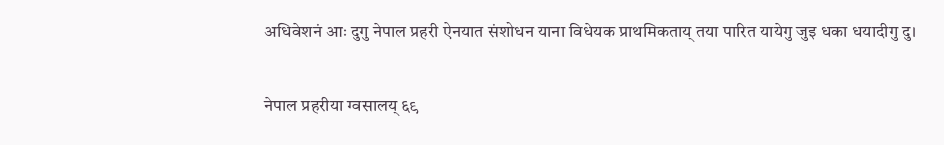अधिवेशनं आः दुगु नेपाल प्रहरी ऐनयात संशोधन याना विधेयक प्राथमिकताय् तया पारित यायेगु जुइ धका धयादीगु दु।

नेपाल प्रहरीया ग्वसालय् ६९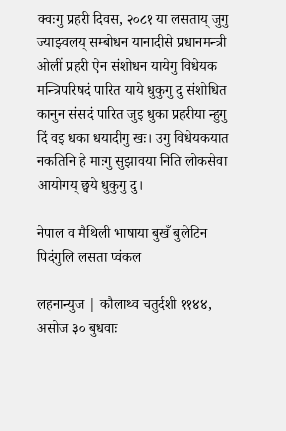क्वःगु प्रहरी दिवस, २०८१ या लसताय् जुगु ज्याझ्वलय् सम्बोधन यानादीसे प्रधानमन्त्री ओलीं प्रहरी ऐन संशोधन यायेगु विधेयक मन्त्रिपरिषदं पारित याये धुकुगु दु संशोधित कानुन संसदं पारित जुइ धुका प्रहरीया न्हुगु दिं वइ धका धयादीगु खः। उगु विधेयकयात नकतिनि हे माःगु सुझावया निति लोकसेवा आयोगय् छ्वये धुकुगु दु।

नेपाल व मैथिली भाषाया बुखँ बुलेटिन पिदंगुलि लसता प्वंकल

लहनान्युज | कौलाथ्व चतुर्दशी ११४४, असोज ३० बुधवाः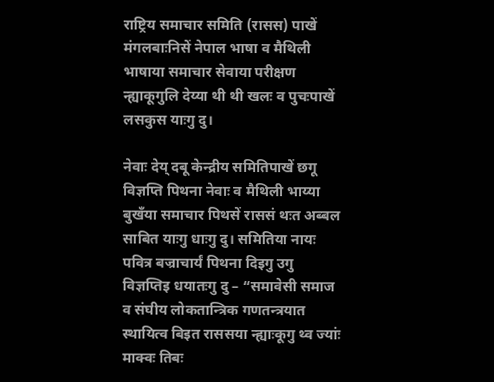राष्ट्रिय समाचार समिति (रासस) पाखें मंगलबाःनिसें नेपाल भाषा व मैथिली भाषाया समाचार सेवाया परीक्षण न्ह्याकूगुलि देय्या थी थी खलः व पुचःपाखें लसकुस याःगु दु।

नेवाः देय् दबू केन्द्रीय समितिपाखें छगू विज्ञप्ति पिथना नेवाः व मैथिली भाय्या बुखँया समाचार पिथसें राससं थःत अब्बल साबित याःगु धाःगु दु। समितिया नायः पवित्र बज्राचार्यं पिथना दिइगु उगु विज्ञप्तिइ धयातःगु दु – “समावेसी समाज व संघीय लोकतान्त्रिक गणतन्त्रयात स्थायित्व बिइत राससया न्ह्याःकूगु थ्व ज्यांः माक्वः तिबः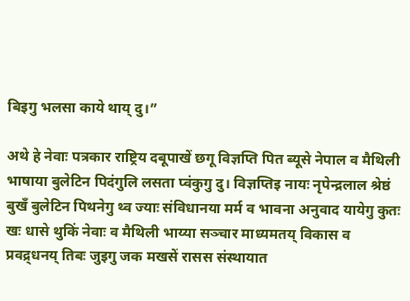बिइगु भलसा काये थाय् दु।”

अथे हे नेवाः पत्रकार राष्ट्रिय दबूपाखें छगू विज्ञप्ति पित ब्यूसे नेपाल व मैथिली भाषाया बुलेटिन पिदंगुलि लसता प्वंकुगु दु। विज्ञप्तिइ नायः नृपेन्द्रलाल श्रेष्ठं बुखँ बुलेटिन पिथनेगु थ्व ज्याः संविधानया मर्म व भावना अनुवाद यायेगु कुतः खः धासे थुकिं नेवाः व मैथिली भाय्या सञ्चार माध्यमतय् विकास व प्रवद्र्धनय् तिबः जुइगु जक मखसें रासस संस्थायात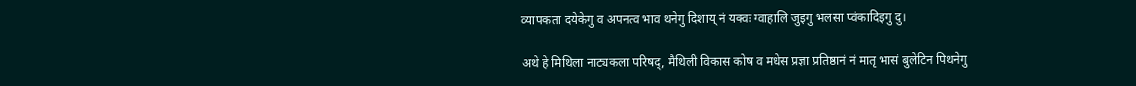व्यापकता दयेकेगु व अपनत्व भाव थनेगु दिशाय् नं यक्वः ग्वाहालि जुइगु भलसा प्वंकादिइगु दु।

अथे हे मिथिला नाट्यकला परिषद्, मैथिली विकास कोष व मधेस प्रज्ञा प्रतिष्ठानं नं मातृ भासं बुलेटिन पिथनेगु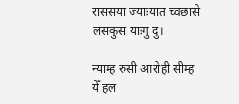राससया ज्याःयात च्वछासे लसकुस याःगु दु।

न्याम्ह रुसी आरोही सीम्ह येँ हल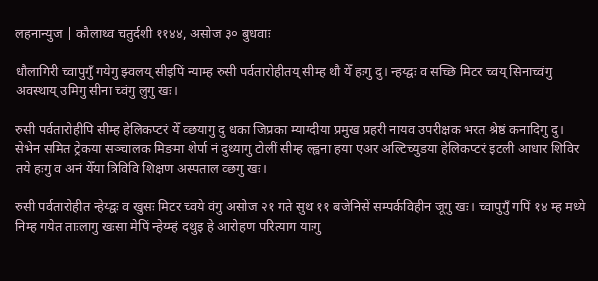लहनान्युज | कौलाथ्व चतुर्दशी ११४४, असोज ३० बुधवाः

धौलागिरी च्वापुगुँ गयेगु झ्वलय् सीइपिं न्याम्ह रुसी पर्वतारोहीतय् सीम्ह थौ येँ हःगु दु। न्हय्द्वः व सच्छि मिटर च्वय् सिनाच्वंगु अवस्थाय् उमिगु सीना च्वंगु लुगु खः।

रुसी पर्वतारोहीपि सीम्ह हेलिकप्टरं येँ व्छयागु दु धका जिप्रका म्याग्दीया प्रमुख प्रहरी नायव उपरीक्षक भरत श्रेष्ठं कनादिगु दु। सेभेन समित ट्रेकया सञ्चालक मिङमा शेर्पा नं दुथ्यागु टोलीं सीम्ह ल्ह्वना हया एअर अल्टिच्युडया हेलिकप्टरं इटली आधार शिविर तये हःगु व अनं येँया त्रिविवि शिक्षण अस्पताल व्छगु खः।

रुसी पर्वतारोहीत न्हेय्द्वः व खुसः मिटर च्वये वंगु असोज २१ गते सुथ ११ बजेनिसें सम्पर्कविहीन जूगु खः। च्वापुगुँ गपिं १४ म्ह मध्ये निम्ह गयेत ताःलागु खःसा मेपिं न्हेय्म्हं दथुइ हे आरोहण परित्याग याःगु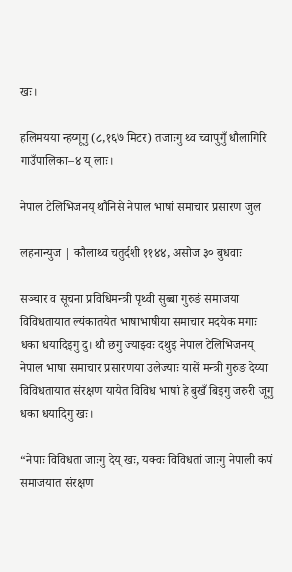खः।

हलिमयया न्हय्गूगु (८,१६७ मिटर) तजाःगु थ्व च्वापुगुँ धौलागिरि गाउँपालिका–४ य् लाः।

नेपाल टेलिभिजनय् थौनिसे नेपाल भाषां समाचार प्रसारण जुल

लहनान्युज | कौलाथ्व चतुर्दशी ११४४, असोज ३० बुधवाः

सञ्चार व सूचना प्रविधिमन्त्री पृथ्वी सुब्बा गुरुङं समाजया विविधतायात ल्यंकातयेत भाषाभाषीया समाचार मदयेक मगाः धका धयादिइगु दु। थौ छगु ज्याझ्वः दथुइ नेपाल टेलिभिजनय् नेपाल भाषा समाचार प्रसारणया उलेज्याः यासें मन्त्री गुरुङ देय्या विविधतायात संरक्षण यायेत विविध भाषां हे बुखँ बिइगु जरुरी जूगु धका धयादिगु खः।

“नेपाः विविधता जाःगु देय् खः, यक्वः विविधतां जाःगु नेपाली कपं समाजयात संरक्षण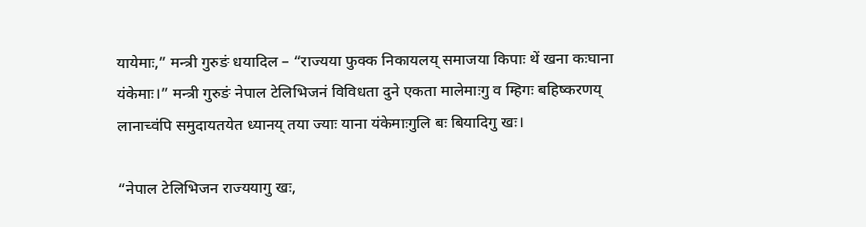यायेमाः,” मन्त्री गुरुङं धयादिल – “राज्यया फुक्क निकायलय् समाजया किपाः थें खना कःघाना यंकेमाः।” मन्त्री गुरुङं नेपाल टेलिभिजनं विविधता दुने एकता मालेमाःगु व म्हिगः बहिष्करणय् लानाच्वंपि समुदायतयेत ध्यानय् तया ज्याः याना यंकेमाःगुलि बः बियादिगु खः।

“नेपाल टेलिभिजन राज्ययागु खः,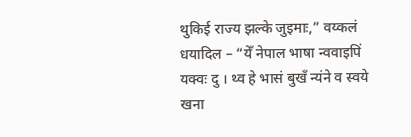थुकिई राज्य झल्के जुइमाः,” वय्कलं धयादिल – “येँ नेपाल भाषा न्ववाइपिं यक्वः दु । थ्व हे भासं बुखँ न्यंने व स्वये खना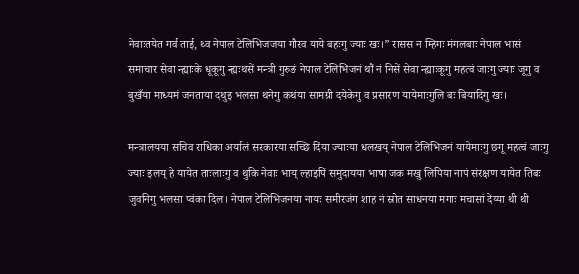नेवाःतयेत गर्व ताई, थ्व नेपाल टेलिभिजजया गौरव याये बहःगु ज्याः खः।” रासस न म्हिगः मंगलबाः नेपाल भासं समाचार सेवा न्ह्याःके धूकूगु न्ह्यःथसें मन्त्री गुरुङं नेपाल टेलिभिजनं थौं नं निसें सेवा न्ह्याःकूगु महत्वं जाःगु ज्याः जूगु व बुखँया माध्यमं जनताया दथुइ भलसा थनेगु कथंया सामग्री दयेकेगु व प्रसारण यायेमाःगुलि बः बियादिगु खः।

मन्त्रालयया सचिव राधिका अर्यालं सरकारया सच्छि दिंया ज्याःया धलखय् नेपाल टेलिभिजनं यायेमाःगु छगू महत्वं जाःगु ज्याः इलय् हे यायेत ताःलाःगु व थुकि नेवाः भाय् ल्हाइपिं समुदायया भाषा जक मखु लिपिया नापं संरक्षण यायेत तिबः जुवनिगु भलसा प्वंका दिल। नेपाल टेलिभिजनया नायः समीरजंग शाह नं स्रोत साधनया मगाः मचासां देय्या थी थी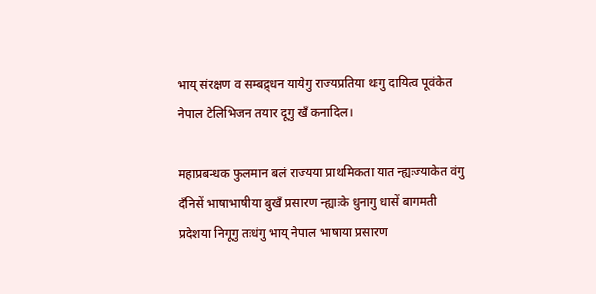भाय् संरक्षण व सम्बद्र्धन यायेगु राज्यप्रतिया थःगु दायित्व पूवंकेत नेपाल टेलिभिजन तयार दूगु खँ कनादिल।

महाप्रबन्धक फुलमान बलं राज्यया प्राथमिकता यात न्ह्यःज्याकेत वंगु दँनिसें भाषाभाषीया बुखँ प्रसारण न्ह्याःके धुनागु धासें बागमती प्रदेशया निगूगु तःधंगु भाय् नेपाल भाषाया प्रसारण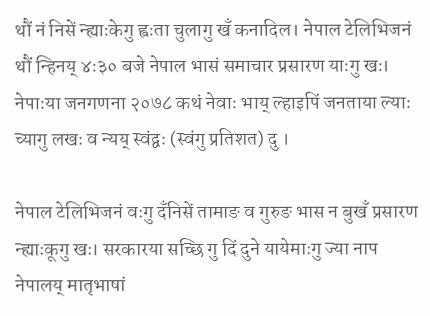थौं नं निसें न्ह्याःकेगु ह्वःता चुलागु खँ कनादिल। नेपाल टेलिभिजनं थौं न्हिनय् ४ः३० बजे नेपाल भासं समाचार प्रसारण याःगु खः। नेपाःया जनगणना २०७८ कथं नेवाः भाय् ल्हाइपिं जनताया ल्याः च्यागु लखः व न्यय् स्वंद्वः (स्वंगु प्रतिशत) दु ।

नेपाल टेलिभिजनं वःगु दँनिसें तामाङ व गुरुङ भास न बुखँ प्रसारण न्ह्याःकूगु खः। सरकारया सच्छि गु दिं दुने यायेमाःगु ज्या नाप नेपालय् मातृभाषां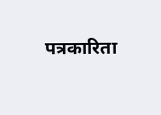पत्रकारिता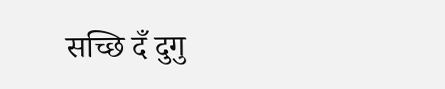सच्छि दँ दुगु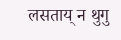लसताय् न थुगु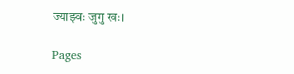ज्याझ्वः जुगु खः।

Pages